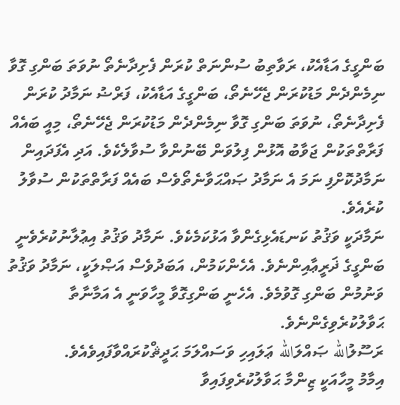ބަންގީގެ އަޑާއެކު، ރަވާތިބު ސުންނަތް ކުރަން ފެށިދާނެތޯ ނުވަތަ ބަންގި ގޮވާ ނިމެންދެން މަޑުކުރަން ޖެހޭނެތޯ، ބަންގީގެ އަޑާއެކު، ފަރްޟު ނަމާދު ކުރަން ފެށިދާނެތޯ، ނުވަތަ ބަންގި ގޮވާ ނިމެންދެން މަޑުކުރަން ޖެހޭނެތޯ، މިއީ ބައެއް ފަރާތްތަކުން ޖަވާބު އޮޅުން ފިލުވަން ބޭނުންވާ ސުވާލެކެވެ. އަދި އެފަދައިން ނަމާދުކޮށްފި ނަމަ އެ ނަމާދު ޞައްޙަވާނެތޯވެސް ބައެއް ފަރާތްތަކުން ސުވާލު ކުރެއެވެ.
ނަމާދަކީ ވަޤުތު ކަނޑައެޅިގެންވާ އަޅުކަމެކެވެ. ނަމާދު ވަޤުތު އިޢުލާނުކުރެވެނީ ބަންގީގެ ޛަރީޢާއިންނެވެ. އެހެންކަމުން، އަބަދުވެސް އަޞްލަކީ، ނަމާދު ވަޤުތު ވަނުމުން ބަންގި ގޮވުމެވެ. އެހެނީ ބަންގިގޮވާ މީހާވަނީ އެ އަމާނާތާ ޙަވާލުކުރެވިގެންނެވެ.
ރަސޫލުالله ޞައްލަالله ޢަލައިހި ވަސައްލަމަ ޙަދީޘްކުރައްވާފައިވެއެވެ.
އިމާމު މީހާއަކީ ޒިންމާ ޙަވާލުކުރެވިފައިވާ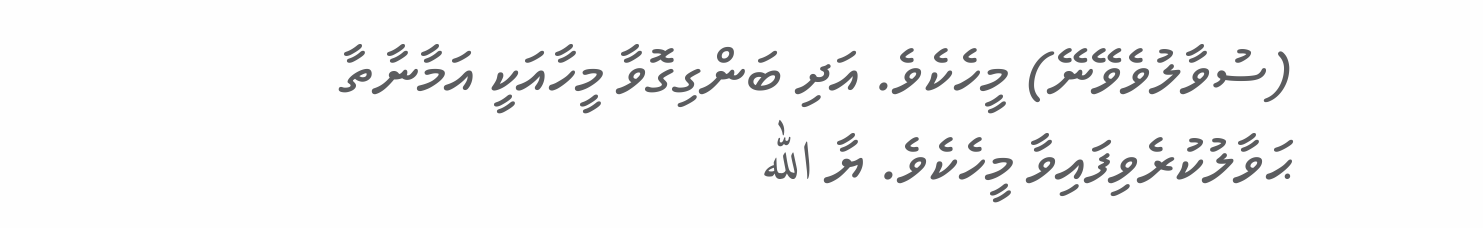(ސުވާލުވެވޭނޭ) މީހެކެވެ. އަދި ބަންގިގޮވާ މީހާއަކީ އަމާނާތާ ޙަވާލުކުރެވިފައިވާ މީހެކެވެ. ޔާ الله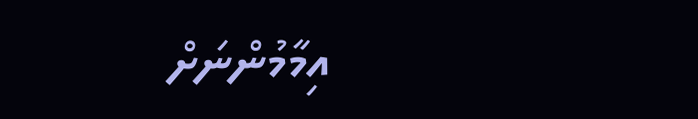އިމާމުންނަށް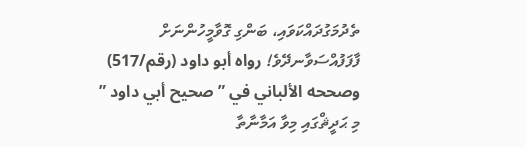ތެދުމަގުދައްކަވައި، ބަންގި ގޮވާމީހުންނަށް ފާފަފުއްސަވާނދޭވެ! رواه أبو داود (رقم/517) وصححه الألباني في ” صحيح أبي داود ”
މި ޙަދީޘްގައި މިވާ އަމާނާތާ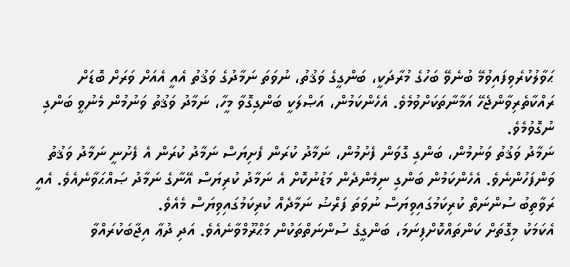ޙަވާލުކުރެވިފައިވުމޭ ބުނެވޭ ބަހުގެ މުރާދަކީ، ބަންގީގެ ވަޤުތު، ނުވަތަ ނަމާދުގެ ވަޤުތު އެއީ އެއަށް ވަރަށް ބޮޑަށް ރައްކާތެރިވާންޖެހޭ އަމާނާތަކަށްވުމެވެ. އެހެންކަމުން، އަޞްލަކީ ބަންގިގޮވާ މީހާ، ނަމާދު ވަޤުތު ވަނުމުން މެނުވީ ބަންގި ނުގޮވުމެވެ.
ނަމާދު ވަޤުތު ވަނުމުން، ބަންގި ގޮވަން ފެށުމުން، ނަމާދު ކުރަން ފެށިޔަސް ނަމާދު ކުރަން އެ ފެށުނީ ނަމާދު ވަޤުތު ވަންފަހުންނެވެ. އެހެންކަމުން ބަންގި ނިމެންދެން މަޑުނުކޮށް އެ ނަމާދު ކުރިޔަސް އޭނާގެ ނަމާދު ޞައްޙަވާނެއެވެ. އެއީ ރަވާތިބު ސުންނަތް ކުރިކަމުގައިވިޔަސް ނުވަތަ ފަރްޟު ނަމާދެއް ކުރިކަމުގައިވިޔަސް މެއެވެ.
އެކަމަކު މިގޮތަށް ކަންތައްކޮށްފިނަމަ، ބަންގީގެ ސުންނަތްތަކުން މަޙްރޫމްވާނެއެވެ. އަދި ދުޢާ އިޖާބަކުރައްވާ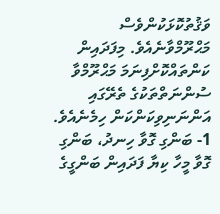ވަޤުތުކޮޅަކުންވެސް މަޙްރޫމްވާނެއެވެ. މިފަދައިން ކަންތައްކޮށްފިނަމަ މަޙްރޫމްވާ ސުންނަތްތަކުގެ ތެރޭގައި އަންނަނިވިކަންކަން ހިމެނެއެވެ.
1- ބަންގި ގޮވާ ހިނދު، ބަންގި ގޮވާ މީހާ ކިޔާ ފަދައިން ބަންގީގެ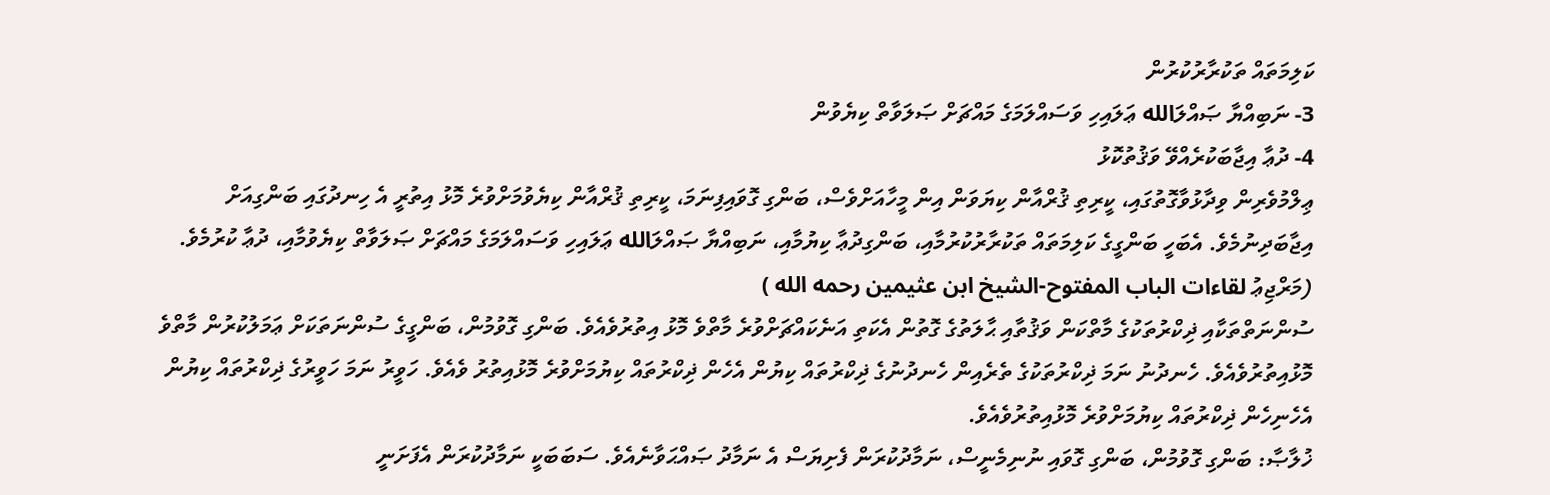ކަލިމަތައް ތަކުރާރުކުރުން
3- ނަބިއްޔާ ޞައްލަالله ޢަލައިހި ވަސައްލަމަގެ މައްޗަށް ޞަލަވާތް ކިޔެވުން
4- ދުޢާ އިޖާބަކުރެއްވޭ ވަޤުތުކޮޅު
ޢިލްމުވެރިން ވިދާޅުވާގޮތުގައި، ކީރިތި ޤުރްއާން ކިޔަވަން އިން މީހާއަށްވެސް، ބަންގި ގޮވައިފިނަމަ، ކީރިތި ޤުރްއާން ކިޔެވުމަށްވުރެ މޮޅު އިތުރީ އެ ހިނދުގައި ބަންގިއަށް އިޖާބަދިނުމެވެ. އެބަހީ ބަންގީގެ ކަލިމަތައް ތަކުރާރުކުރުމާއި، ބަންގިދުޢާ ކިޔުމާއި، ނަބިއްޔާ ޞައްލަالله ޢަލައިހި ވަސައްލަމަގެ މައްޗަށް ޞަލަވާތް ކިޔެވުމާއި، ދުޢާ ކުރުމެވެ. (މަރްޖިޢު لقاءات الباب المفتوح-الشيخ ابن عثيمين رحمه الله )
ސުންނަތްތަކާއި ޛިކްރުތަކުގެ މާތްކަން ވަޤުތާއި ޙާލަތުގެ ގޮތުން އެކަތި އަނެކައްޗަށްވުރެ މާތްވެ މޮޅު އިތުރުވެއެވެ. ބަންގި ގޮވުމުން، ބަންގީގެ ސުންނަތަކަށް ޢަމަލުކުރުން މާތްވެ މޮޅުއިތުރުވެއެވެ. ހެނދުނު ނަމަ ޛިކްރުތަކުގެ ތެރެއިން ހެނދުނުގެ ޛިކްރުތައް ކިޔުން އެހެން ޛިކްރުތައް ކިޔުމަށްވުރެ މޮޅުއިތުރު ވެއެވެ. ހަވީރު ނަމަ ހަވީރުގެ ޛިކްރުތައް ކިޔުން އެހެނިހެން ޛިކްރުތައް ކިޔުމަށްވުރެ މޮޅުއިތުރުވެއެވެ.
ޚުލާޞާ: ބަންގި ގޮވުމުން، ބަންގި ގޮވައި ނުނިމެނީސް، ނަމާދުކުރަން ފެށިޔަސް އެ ނަމާދު ޞައްޙަވާނެއެވެ. ސަބަބަކީ ނަމާދުކުރަން އެފަށަނީ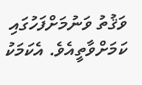ވަޤުތު ވަނުމަށްފަހުގައި ކަމަށްވާތީއެވެ. އެކަމަކު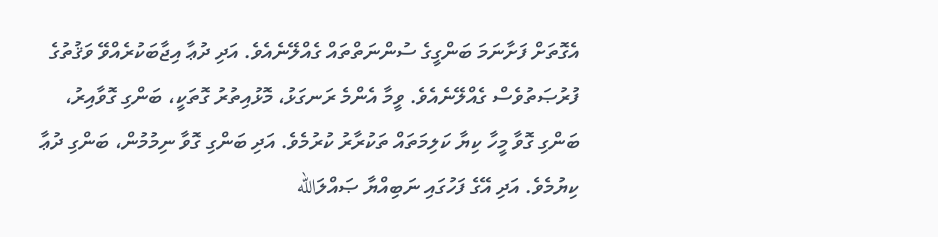އެގޮތަށް ފަށާނަމަ ބަންގީގެ ސުންނަތްތައް ގެއްލޭނެއެވެ. އަދި ދުޢާ އިޖާބަކުރެއްވޭ ވަޤުތުގެ ފުރުޞަތުވެސް ގެއްލޭނެއެވެ. ވީމާ އެންމެ ރަނގަޅު، މޮޅުއިތުރު ގޮތަކީ، ބަންގި ގޮވާއިރު، ބަންގި ގޮވާ މީހާ ކިޔާ ކަލިމަތައް ތަކުރާރު ކުރުމެވެ. އަދި ބަންގި ގޮވާ ނިމުމުން، ބަންގި ދުޢާ ކިޔުމެވެ. އަދި އޭގެ ފަހުގައި ނަބިއްޔާ ޞައްލަالله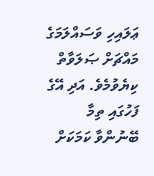ޢަލައިހި ވަސައްލަމަގެ މައްޗަށް ޞަލަވާތް ކިޔެވުމެވެ. އަދި އޭގެ ފަހުގައި ތިމާ ބޭނުންވާ ކަމަކަށް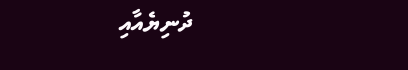ދުނިޔެއާއި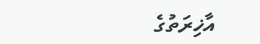އާޚިރަތުގެ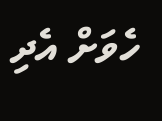ހެވަށް އެދި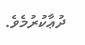ދުޢާކުރުމެވެ.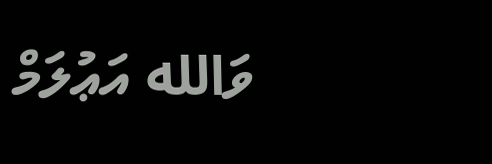ވަالله އަޢުލަމް